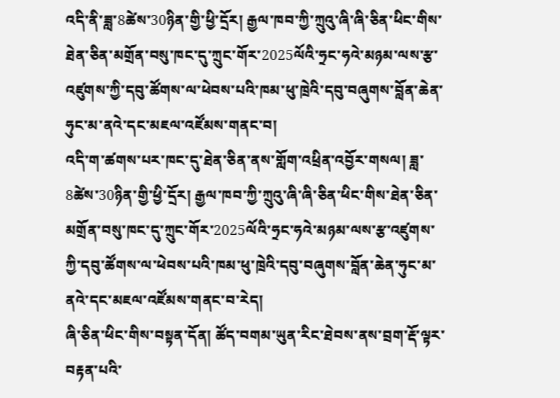འདི་ནི་ཟླ་8ཚེས་30ཉིན་གྱི་ཕྱི་དྲོར། རྒྱལ་ཁབ་ཀྱི་ཀྲུའུ་ཞི་ཞི་ཅིན་ཕིང་གིས་ཐེན་ཅིན་མགྲོན་བསུ་ཁང་དུ་ཀྲུང་གོར་2025ལོའི་ཧྲང་ཧའེ་མཉམ་ལས་རྩ་འཛུགས་ཀྱི་དབུ་ཚོགས་ལ་ཕེབས་པའི་ཁམ་ཕུ་ཁྲེའི་དབུ་བཞུགས་བློན་ཆེན་ཧུང་མ་ནའེ་དང་མཇལ་འཛོམས་གནང་བ།
འདི་ག་ཚགས་པར་ཁང་དུ་ཐེན་ཅིན་ནས་གློག་འཕྲིན་འབྱོར་གསལ། ཟླ་8ཚེས་30ཉིན་གྱི་ཕྱི་དྲོར། རྒྱལ་ཁབ་ཀྱི་ཀྲུའུ་ཞི་ཞི་ཅིན་ཕིང་གིས་ཐེན་ཅིན་མགྲོན་བསུ་ཁང་དུ་ཀྲུང་གོར་2025ལོའི་ཧྲང་ཧའེ་མཉམ་ལས་རྩ་འཛུགས་ཀྱི་དབུ་ཚོགས་ལ་ཕེབས་པའི་ཁམ་ཕུ་ཁྲེའི་དབུ་བཞུགས་བློན་ཆེན་ཧུང་མ་ནའེ་དང་མཇལ་འཛོམས་གནང་བ་རེད།
ཞི་ཅིན་ཕིང་གིས་བསྟན་དོན། ཚོད་བགམ་ཡུན་རིང་ཐེབས་ནས་བྲག་རྡོ་ལྟར་བརྟན་པའི་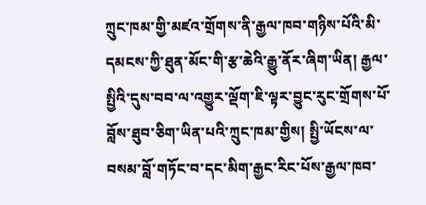ཀྲུང་ཁམ་གྱི་མཛའ་གྲོགས་ནི་རྒྱལ་ཁབ་གཉིས་པོའི་མི་དམངས་ཀྱི་ཐུན་མོང་གི་རྩ་ཆེའི་རྒྱུ་ནོར་ཞིག་ཡིན། རྒྱལ་སྤྱིའི་དུས་བབ་ལ་འགྱུར་ལྡོག་ཇི་ལྟར་བྱུང་རུང་གྲོགས་པོ་བློས་ཐུབ་ཅིག་ཡིན་པའི་ཀྲུང་ཁམ་གྱིས། སྤྱི་ཡོངས་ལ་བསམ་བློ་གཏོང་བ་དང་མིག་རྒྱང་རིང་པོས་རྒྱལ་ཁབ་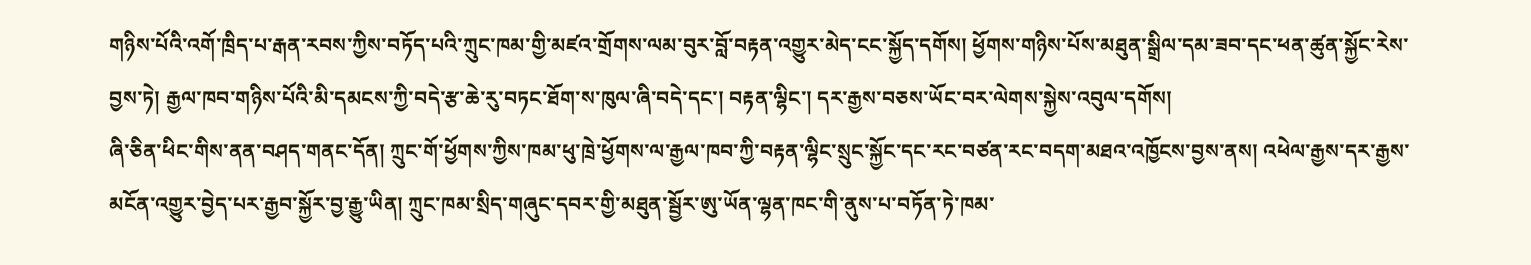གཉིས་པོའི་འགོ་ཁྲིད་པ་རྒན་རབས་ཀྱིས་བཏོད་པའི་ཀྲུང་ཁམ་གྱི་མཛའ་གྲོགས་ལམ་བུར་བློ་བརྟན་འགྱུར་མེད་ངང་སྐྱོད་དགོས། ཕྱོགས་གཉིས་པོས་མཐུན་སྒྲིལ་དམ་ཟབ་དང་ཕན་ཚུན་སྐྱོང་རེས་བྱས་ཏེ། རྒྱལ་ཁབ་གཉིས་པོའི་མི་དམངས་ཀྱི་བདེ་རྩ་ཆེ་རུ་བཏང་ཐོག་ས་ཁུལ་ཞི་བདེ་དང་། བརྟན་ལྷིང་། དར་རྒྱས་བཅས་ཡོང་བར་ལེགས་སྐྱེས་འབུལ་དགོས།
ཞི་ཅིན་ཕིང་གིས་ནན་བཤད་གནང་དོན། ཀྲུང་གོ་ཕྱོགས་ཀྱིས་ཁམ་ཕུ་ཁྲེ་ཕྱོགས་ལ་རྒྱལ་ཁབ་ཀྱི་བརྟན་ལྷིང་སྲུང་སྐྱོང་དང་རང་བཙན་རང་བདག་མཐའ་འཁྱོངས་བྱས་ནས། འཕེལ་རྒྱས་དར་རྒྱས་མངོན་འགྱུར་བྱེད་པར་རྒྱབ་སྐྱོར་བྱ་རྒྱུ་ཡིན། ཀྲུང་ཁམ་སྲིད་གཞུང་དབར་གྱི་མཐུན་སྦྱོར་ཨུ་ཡོན་ལྷན་ཁང་གི་ནུས་པ་བཏོན་ཏེ་ཁམ་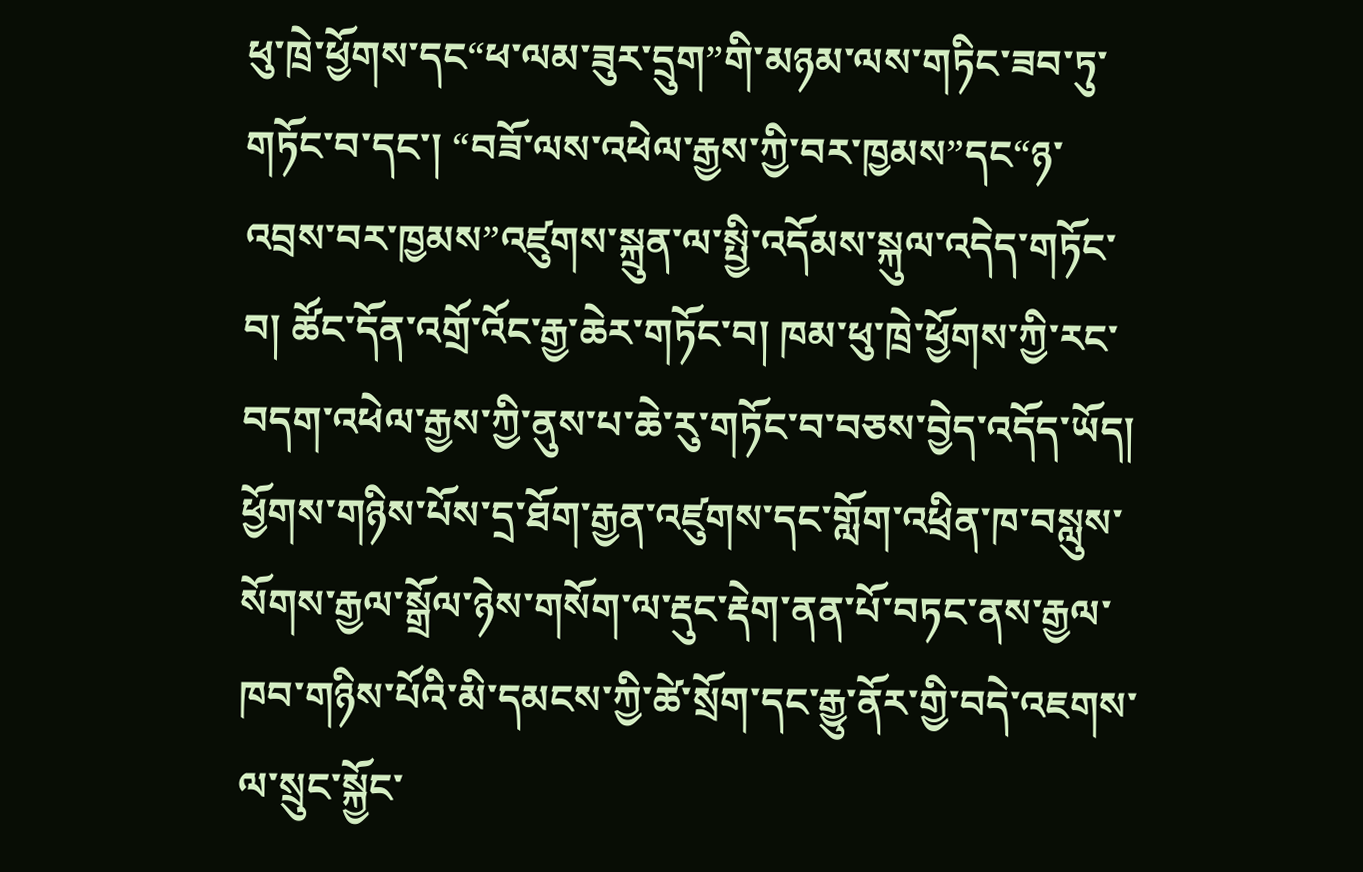ཕུ་ཁྲེ་ཕྱོགས་དང“ཕ་ལམ་ཟུར་དྲུག”གི་མཉམ་ལས་གཏིང་ཟབ་ཏུ་གཏོང་བ་དང་། “བཟོ་ལས་འཕེལ་རྒྱས་ཀྱི་བར་ཁྱམས”དང“ཉ་འབྲས་བར་ཁྱམས”འཛུགས་སྐྲུན་ལ་སྤྱི་འདོམས་སྐུལ་འདེད་གཏོང་བ། ཚོང་དོན་འགྲོ་འོང་རྒྱ་ཆེར་གཏོང་བ། ཁམ་ཕུ་ཁྲེ་ཕྱོགས་ཀྱི་རང་བདག་འཕེལ་རྒྱས་ཀྱི་ནུས་པ་ཆེ་རུ་གཏོང་བ་བཅས་བྱེད་འདོད་ཡོད། ཕྱོགས་གཉིས་པོས་དྲ་ཐོག་རྒྱན་འཛུགས་དང་གློག་འཕྲིན་ཁ་བསླུས་སོགས་རྒྱལ་སྒྲོལ་ཉེས་གསོག་ལ་རྡུང་རྡེག་ནན་པོ་བཏང་ནས་རྒྱལ་ཁབ་གཉིས་པོའི་མི་དམངས་ཀྱི་ཚེ་སྲོག་དང་རྒྱུ་ནོར་གྱི་བདེ་འཇགས་ལ་སྲུང་སྐྱོང་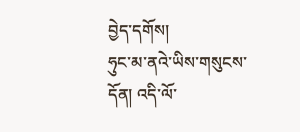བྱེད་དགོས།
ཧུང་མ་ནའེ་ཡིས་གསུངས་དོན། འདི་ལོ་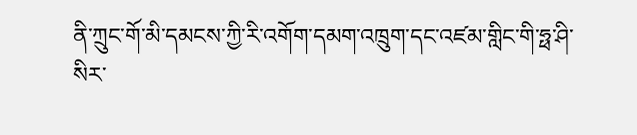ནི་ཀྲུང་གོ་མི་དམངས་ཀྱི་རི་འགོག་དམག་འཁྲུག་དང་འཛམ་གླིང་གི་ཧྥ་ཤི་སིར་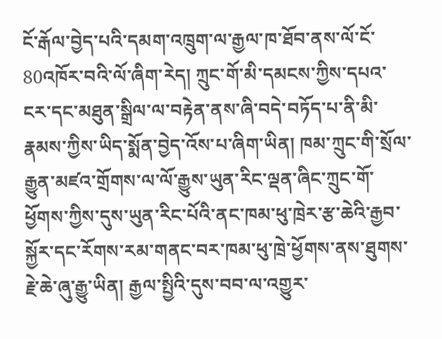ངོ་རྒོལ་བྱེད་པའི་དམག་འཁྲུག་ལ་རྒྱལ་ཁ་ཐོབ་ནས་ལོ་ངོ་80འཁོར་བའི་ལོ་ཞིག་རེད། ཀྲུང་གོ་མི་དམངས་ཀྱིས་དཔའ་ངར་དང་མཐུན་སྒྲིལ་ལ་བརྟེན་ནས་ཞི་བདེ་བཏོད་པ་ནི་མི་རྣམས་ཀྱིས་ཡིད་སྨོན་བྱེད་འོས་པ་ཞིག་ཡིན། ཁམ་ཀྲུང་གི་སྲོལ་རྒྱུན་མཛའ་གྲོགས་ལ་ལོ་རྒྱུས་ཡུན་རིང་ལྡན་ཞིང་ཀྲུང་གོ་ཕྱོགས་ཀྱིས་དུས་ཡུན་རིང་པོའི་ནང་ཁམ་ཕུ་ཁྲེར་རྩ་ཆེའི་རྒྱབ་སྐྱོར་དང་རོགས་རམ་གནང་བར་ཁམ་ཕུ་ཁྲེ་ཕྱོགས་ནས་ཐུགས་རྗེ་ཆེ་ཞུ་རྒྱུ་ཡིན། རྒྱལ་སྤྱིའི་དུས་བབ་ལ་འགྱུར་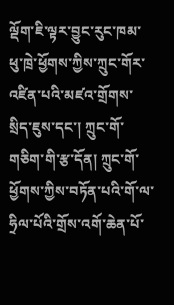ལྡོག་ཇི་ལྟར་བྱུང་རུང་ཁམ་ཕུ་ཁྲེ་ཕྱོགས་ཀྱིས་ཀྲུང་གོར་འཛིན་པའི་མཛའ་གྲོགས་སྲིད་ཇུས་དང་། ཀྲུང་གོ་གཅིག་གི་རྩ་དོན། ཀྲུང་གོ་ཕྱོགས་ཀྱིས་བཏོན་པའི་གོ་ལ་ཧྲིལ་པོའི་གྲོས་འགོ་ཆེན་པོ་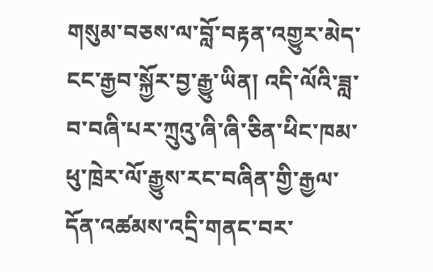གསུམ་བཅས་ལ་བློ་བརྟན་འགྱུར་མེད་ངང་རྒྱབ་སྐྱོར་བྱ་རྒྱུ་ཡིན། འདི་ལོའི་ཟླ་བ་བཞི་པར་ཀྲུའུ་ཞི་ཞི་ཅིན་ཕིང་ཁམ་ཕུ་ཁྲེར་ལོ་རྒྱུས་རང་བཞིན་གྱི་རྒྱལ་དོན་འཚམས་འདྲི་གནང་བར་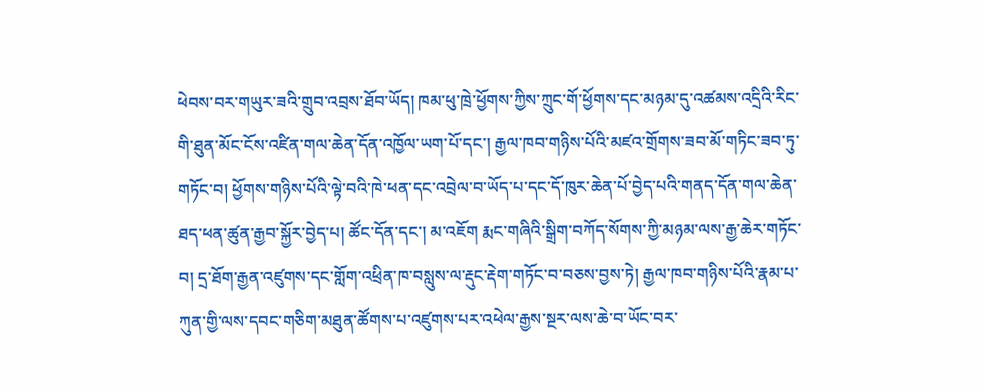ཕེབས་བར་གཡུར་ཟའི་གྲུབ་འབྲས་ཐོབ་ཡོད། ཁམ་ཕུ་ཁྲེ་ཕྱོགས་ཀྱིས་ཀྲུང་གོ་ཕྱོགས་དང་མཉམ་དུ་འཚམས་འདྲིའི་རིང་གི་ཐུན་མོང་ངོས་འཛིན་གལ་ཆེན་དོན་འཁྱོལ་ཡག་པོ་དང་། རྒྱལ་ཁབ་གཉིས་པོའི་མཛའ་གྲོགས་ཟབ་མོ་གཏིང་ཟབ་ཏུ་གཏོང་བ། ཕྱོགས་གཉིས་པོའི་ལྟེ་བའི་ཁེ་ཕན་དང་འབྲེལ་བ་ཡོད་པ་དང་དོ་ཁུར་ཆེན་པོ་བྱེད་པའི་གནད་དོན་གལ་ཆེན་ཐད་ཕན་ཚུན་རྒྱབ་སྐྱོར་བྱེད་པ། ཚོང་དོན་དང་། མ་འཇོག རྨང་གཞིའི་སྒྲིག་བཀོད་སོགས་ཀྱི་མཉམ་ལས་རྒྱ་ཆེར་གཏོང་བ། དྲ་ཐོག་རྒྱན་འཛུགས་དང་གློག་འཕྲིན་ཁ་བསླུས་ལ་རྡུང་རྡེག་གཏོང་བ་བཅས་བྱས་ཏེ། རྒྱལ་ཁབ་གཉིས་པོའི་རྣམ་པ་ཀུན་གྱི་ལས་དབང་གཅིག་མཐུན་ཚོགས་པ་འཛུགས་པར་འཕེལ་རྒྱས་སྔར་ལས་ཆེ་བ་ཡོང་བར་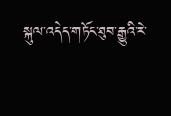སྐུལ་འདེད་གཏོང་ཐུབ་རྒྱུའི་རེ་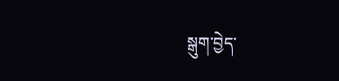སྒུག་བྱེད་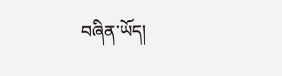བཞིན་ཡོད།